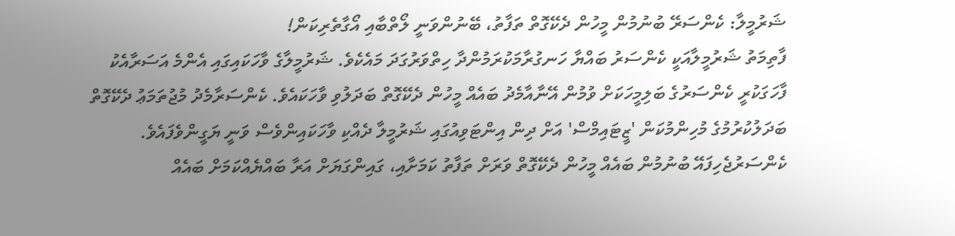ޝަރުމީލާ: ކެންސަރޭ ބުނުމުން މީހުން ދެކޭގޮތް ތަފާތު، ބޭނުންވަނީ ލޯތްބާއި އޯގާތެރިކަން!
ފާތިމަތު ޝަރުމީލާއަކީ ކެންސަރު ބައްޔާ ހަނގުރާމަކުރަމުންދާ ހިތްވަރުގަދަ މައެކެވެ. ޝަރުމީލާގެ ވާހަކައިގައި އެންމެ އަސަރާއެކު ފާހަގަކުރީ ކެންސަރުގެ ބަލިމީހަކަށް ވުމުން އޭނާއާމެދު ބައެއް މީހުން ދެކޭގޮތް ބަދަލުވި ވާހަކައެވެ. ކެންސަރާމެދު މުޖުތަމަޢު ދެކޭގޮތް ބަދަލުކުރުމުގެ މުހިންމުކަން 'ޒީޓައިމްސް' އަށް ދިން އިންޓަވިއުގައި ޝަރުމީލާ ދެއްކި ވާހަކައިންވެސް ވަނީ ޔަގީންވެފައެވެ.
ކެންސަރުޖެހިފައޭ ބުނުމުން ބައެއް މީހުން ދެކޭގޮތް ވަރަށް ތަފާތު ކަމަށާއި، ގައިންގަޔަށް އަރާ ބައްޔެއްކަމަށް ބައެއް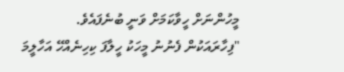މީހުންނަށް ހީވާކަމަށް ވަނީ ބުނެފައެވެ.
"ފިހާރައަކުން ފެނުނު މީހަކު ހީލާފަ ކިހިނެއްހޭ އަހާލީމަ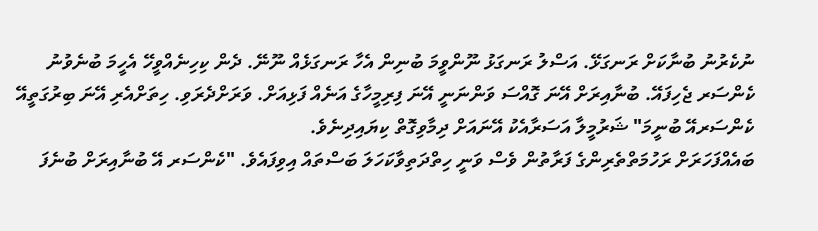ނުކެރުނު ބުނާކަށް ރަނގަޅޭ. އަސްލު ރަނގަޅު ނޫންވީމަ ބުނިން އެހާ ރަނގަޅެއް ނޫނޭ. ދެން ކިހިނެއްވީހޭ އެހީމަ ބުނެވުނު ކެންސަރ ޖެހިފައޭ. ބުނާއިރަށް އޭނަ ގޮއްސަ ވަންނަނީ އޭނަ ފިރިމީހާގެ އަނެއް ފަޅިއަށް. ވަރަށްދެރަވި. ހިތަށްއެރި އޭނަ ބިރުގަތީއޭ ކެންސަރއޭ ބުނީމަ" ޝަރުމީލާ އަސަރާއެކު އޭނައަށް ދިމާވިގޮތް ކިޔައިދިނެވެ.
ބައެއްފަހަރަށް ރަހުމަތްތެރިންގެ ފަރާތުން ވެސް ވަނީ ހިތްދަތިވާކަހަލަ ބަސްތައް އިވިފައެވެ. "ކެންސަރ އޭ ބުނާއިރަށް ބުނެފަ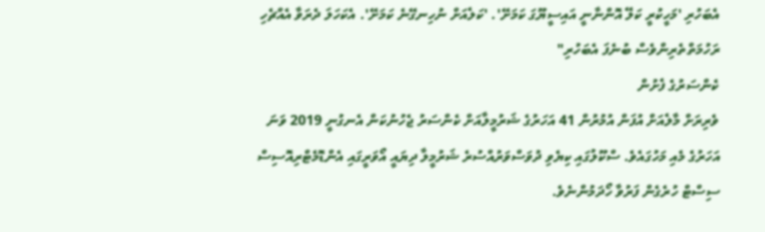އެބަހުރި 'މަހީކުރީ ކަލޭ އޮންނާނީ އައިސީޔޫގަ ކަމަށޭ'. 'ކަލެއަށް ނުހިނގޭނެ ކަމަށޭ'. އެކަހަލަ ދެރަވާ އެއްޗެހި ރަހުމަތްތެރިންވެސް ބުނެފަ އެބަހުރި"
ކެންސަރުގެ ފެށުން
ވެރިރަށް މާލެއަށް އުފަން އުމުރުން 41 އަހަރުގެ ޝަރުމީލާއަށް ކެންސަރު ޖެހުނުކަން އެނގުނީ 2019 ވަނަ އަހަރުގެ މެއި މަހުގައެވެ. ސްކޫލުގައި ކިޔެވި ދުވަސްވަރުއްސުރެ ޝަރުމީލާ ދިޔައީ އޯވަރީގައި އެންޑޮމެޓްރިއޮސިސް ސިސްޓް ހުރެގެން ފަރުވާ ހޯދަމުންނެވެ.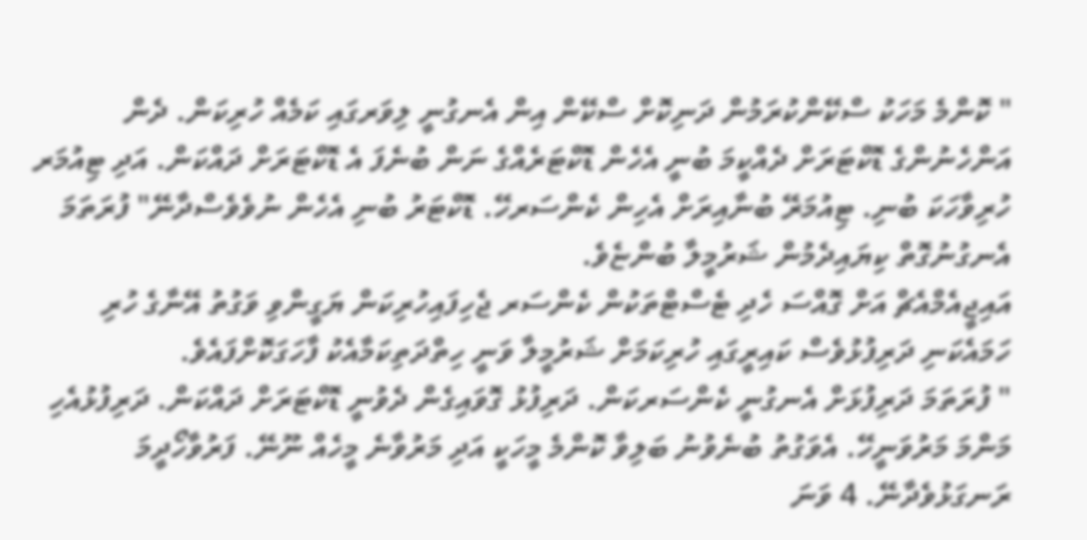" ކޮންމެ މަހަކު ސްކޭންކުރަމުން ދަނިކޮށް ސްކޭން އިން އެނގުނީ ލިވަރގައި ކަމެއް ހުރިކަން. ދެން އަންހެނުންގެ ޑޮކްޓަރަށް ދެއްކީމަ ބުނީ އެހެން ޑޮކްޓަރެއްގެ ނަން ބުނެފަ އެ ޑޮކްޓަރަށް ދައްކަން. އަދި ޓިއުމަރ ހުރިވާހަކަ ބުނި. ޓިއުމަރޭ ބުނާއިރަށް އެހިން ކެންސަރހޭ. ޑޮކްޓަރު ބުނި އެހެން ނުވެވެސްދާނޭ" ފުރަތަމަ އެނގުނުގޮތް ކިޔައިދެމުން ޝަރުމީލާ ބުންޏެވެ.
އައިޖީއެމްއެޗް އަށް ގޮއްސަ ހެދި ޓެސްޓްތަކުން ކެންސަރ ޖެހިފައިހުރިކަން ޔަގީންވި ވަގުތު އޭނާގެ ހުރި ހަމައެކަނި ދަރިފުޅުވެސް ކައިރީގައި ހުރިކަމަށް ޝަރުމީލާ ވަނީ ހިތްދަތިކަމާއެކު ފާހަގަކޮށްފައެވެ.
" ފުރަތަމަ ދަރިފުޅަށް އެނގުނީ ކެންސަރކަން. ދަރިފުޅު ގޮވައިގެން ދެވުނީ ޑޮކްޓަރަށް ދައްކަން. ދަރިފުޅުއެހި މަންމަ މަރުވަނީހޭ. އެވަގުތު ބުނެވުނު ބަލިވާ ކޮންމެ މީހަކީ އަދި މަރުވާނެ މީހެއް ނޫނޭ. ފަރުވާހޯދީމަ ރަނގަޅުވެދާނޭ. 4 ވަނަ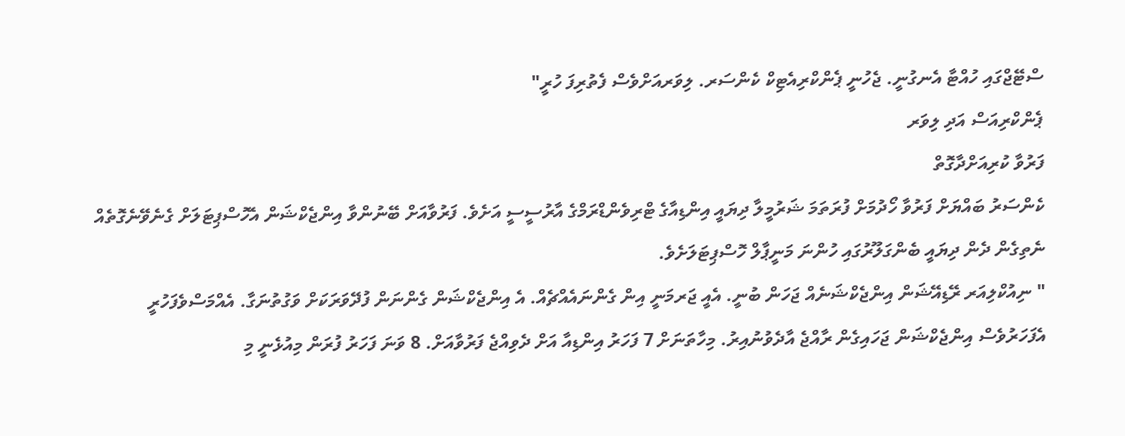ސްޓޭޖްގައި ހުއްޓާ އެނގުނީ. ޖެހުނީ ޕެންކްރިއެޓިކް ކެންސަރ. ލިވަރއަށްވެސް ފެތުރިފަ ހުރީ"
ޕެންކްރިއަސް އަދި ލިވަރ
ފަރުވާ ކުރިއަށްދާގޮތް
ކެންސަރު ބައްޔަށް ފަރުވާ ހޯދުމަށް ފުރަތަމަ ޝަރުމީލާ ދިޔައީ އިންޑިއާގެ ޓްރިވެންޑްރަމްގެ އާރުސީސީ އަށެވެ. ފަރުވާއަށް ބޭނުންވާ އިންޖެކްޝަން އެހޮސްޕިޓަލަށް ގެނެވޭނެގޮތެއް ނެތިގެން ދެން ދިޔައީ ބެންގަލޫރުގައި ހުންނަ މަނީޕާލް ހޮސްޕިޓަލަށެވެ.
" ނިއުކްލިއަރ ރޭޑިއޭޝަން އިންޖެކްޝަނެއް ޖަހަން ބުނީ. އެއީ ޖަރމަނީ އިން ގެންނައެއްޗެއް. އެ އިންޖެކްޝަން ގެންނަން ފުދޭވަރަކަށް ވަގުތުނަގާ. އެއްމަސްވެފަހުރީ އެފަހަރުވެސް އިންޖެކްޝަން ޖަހައިގެން ރާއްޖެ އާދެވުނުއިރު. މިހާތަނަށް 7 ފަހަރު އިންޑިއާ އަށް ދެވިއްޖެ ފަރުވާއަށް. 8 ވަނަ ފަހަރު ފުރަން މިއުޅެނީ މި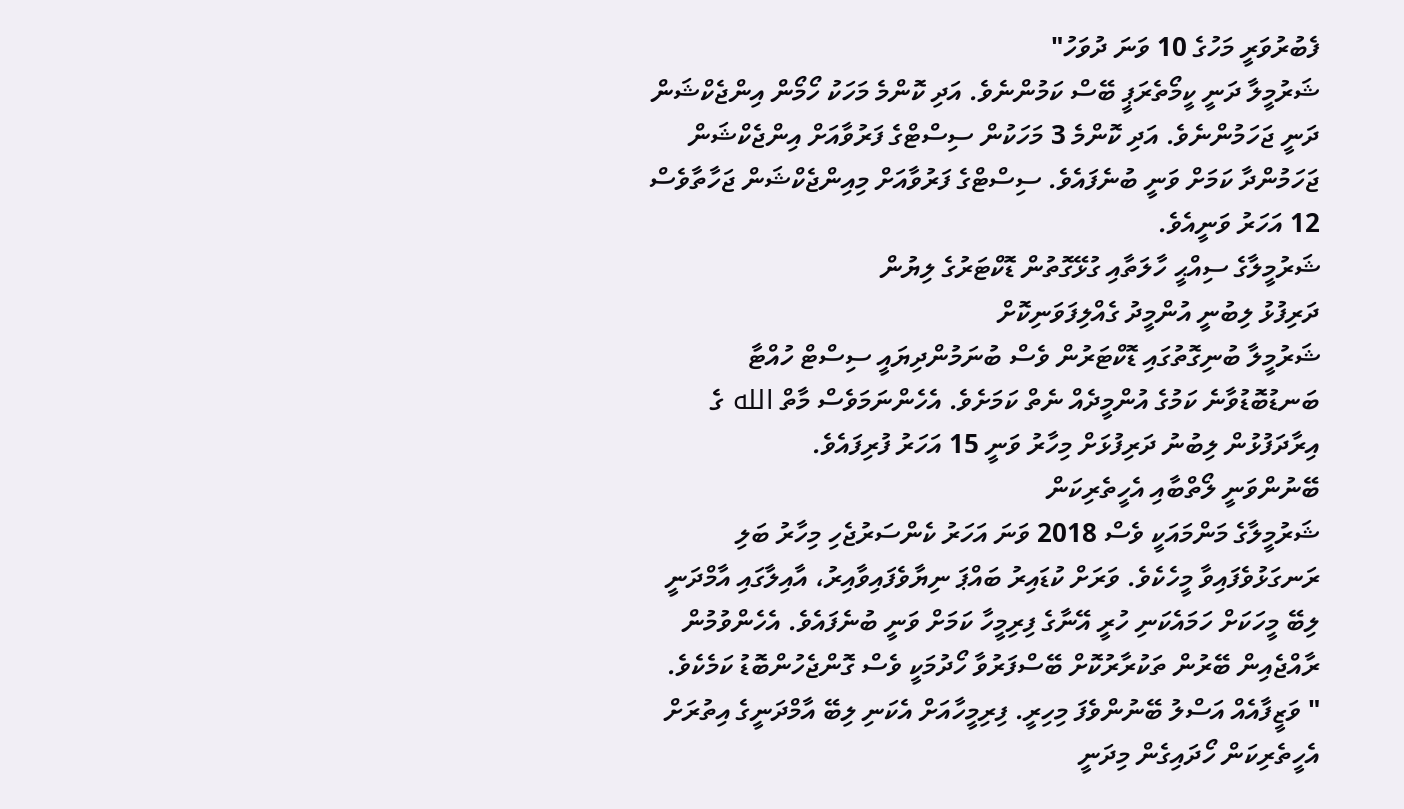ފެބުރުވަރީ މަހުގެ 10 ވަނަ ދުވަހު"
ޝަރުމީލާ ދަނީ ކީމޯތެރަޕީ ބޭސް ކަމުންނެވެ. އަދި ކޮންމެ މަހަކު ހޯމޯން އިންޖެކްޝަން ދަނީ ޖަހަމުންނެވެ. އަދި ކޮންމެ 3 މަހަކުން ސިސްޓްގެ ފަރުވާއަށް އިންޖެކްޝަން ޖަހަމުންދާ ކަމަށް ވަނީ ބުނެފައެވެ. ސިސްޓްގެ ފަރުވާއަށް މިއިންޖެކްޝަން ޖަހާތާވެސް 12 އަހަރު ވަނީއެވެ.
ޝަރުމީލާގެ ސިއްޙީ ހާލަތާއި ގުޅޭގޮތުން ޑޮކްޓަރުގެ ލިޔުން
ދަރިފުޅު ލިބުނީ އުންމީދު ގެއްލިފަވަނިކޮށް
ޝަރުމީލާ ބުނިގޮތުގައި ޑޮކްޓަރުން ވެސް ބުނަމުންދިޔައީ ސިސްޓް ހުއްޓާ ބަނޑުބޮޑުވާނެ ކަމުގެ އުންމީދެއް ނެތް ކަމަށެވެ. އެހެންނަމަވެސް މާތް الله ގެ އިރާދަފުޅުން ލިބުނު ދަރިފުޅަށް މިހާރު ވަނީ 15 އަހަރު ފުރިފައެވެ.
ބޭނުންވަނީ ލޯތްބާއި އެހީތެރިކަން
ޝަރުމީލާގެ މަންމައަކީ ވެސް 2018 ވަނަ އަހަރު ކެންސަރުޖެހި މިހާރު ބަލި ރަނގަޅުވެފައިވާ މީހެކެވެ. ވަރަށް ކުޑައިރު ބައްޕަ ނިޔާވެފައިވާއިރު، އާއިލާގައި އާމްދަނީ ލިބޭ މީހަކަށް ހަމައެކަނި ހުރީ އޭނާގެ ފިރިމީހާ ކަމަށް ވަނީ ބުނެފައެވެ. އެހެންވުމުން ރާއްޖެއިން ބޭރުން ތަކުރާރުކޮށް ބޭސްފަރުވާ ހޯދުމަކީ ވެސް ގޮންޖެހުންބޮޑު ކަމެކެވެ.
" ވަޒީފާއެއް އަސްލު ބޭނުންވެފަ މިހިރީ. ފިރިމީހާއަށް އެކަނި ލިބޭ އާމްދަނީގެ އިތުރަށް އެހީތެރިކަން ހޯދައިގެން މިދަނީ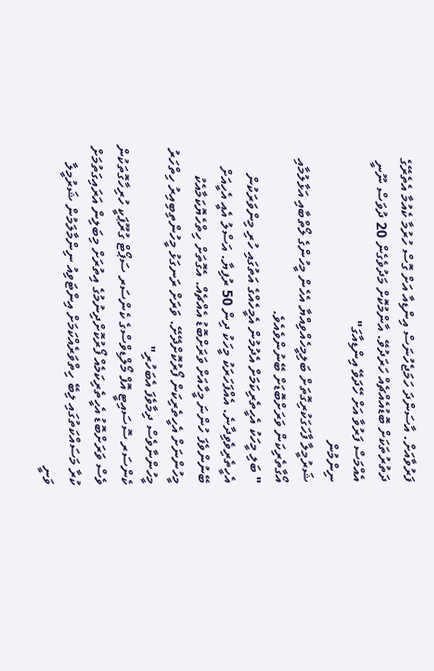ފަރުވާއަށް. އާސަންދަ ހަމަޖެހުނަސް އިންޑިއާ އަށް ގޮސް ހުރުމާ ކެއުމާ އެތެރޭގެ ދަތުރުތަކަށް ބޮޑުއެއްޗެއް ހަރަދުވޭ. އާންމުކޮށް މަދުވެގެން 20 ދުވަސް ނޫނީ އެއްމަސް ފަރުވާ އަށް ހޭދަވޭ އިންޑިއާގަ"
ނިންމުން
ޝަރުމީލާ ފާހަގަކުރިގޮތަށް ބަލިމީހެއްވިއްޔާ އެހެން މީހުންގެ ލޯތްބާއި އަޅާލުމާއި އޯގާތެރިކަން ވަރަށްބޮޑަށް ބޭނުންވެއެވެ.
" ބަލި މީހަކު އެހީތެރިކަމަށް އެދުމުން އެމީހެއްގެ އަތުގައި ހުރި މިންވަރަކުން އެހީތެރިވެވިދާނެ. އެއްފަހަރަކު މީހަކު ދިން 50 ރުފިޔާ. އަސްލު އެއީ އެހީއަށް ބޭނުންވެފަ ހުންނަ މީހާއަށް ވަރަށްބޮޑު އެއްޗެއް. އެގޮތަށް ހިތްހެޔޮކަމާއެކު މީހުންނަށް އެހީތެރިކަން ފޯރުކޮށްދޭށޭ. ވަރަށް ރަނގަޅު މީހުންތިބިއިރު ހިތްހަރު މީހުންނާވެސް ދިމާވެފަ އެބަހުރި"
ކެންސަރ ސޮސައިޓީ އޮފް މޯލްޑިވްސްގެ ކެންސަރ ސަޕޯޓް ގުރޫޕަކީ ހުރިހާގޮތަކުން ވެސް ވަރަށްބޮޑު އެހީތެރިކަމެއް ފޯރުކޮށްދިނުމުގެ އިތުރަށް މިބަލިން އަރައިގަތުމަށް ކުރާ މަސައްކަތުގައި ލިބޭ ހިތްވަރެއްކަމަށް އިންޓަވިއު ނިންމާލަމުން ޝަރުމީލާ ވަނީ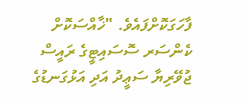ފާހަގަކޮށްފައެވެ. "ޚާއްސަކޮށް ކެންސަރ ސޮސައިޓީގެ ރައީސް ޖުވޭރިޔާ ސަޢީދު އަދި އަޅުގަނޑުގެ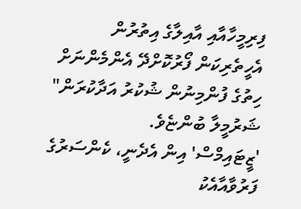ފިރިމީހާއާއި އާއިލާގެ އިތުރުން އެހީތެރިކަން ފޯރުކޮށްދޭ އެންމެންނަށް ހިތުގެ ފުންމިނުން ޝުކުރު އަދާކުރަން" ޝަރުމީލާ ބުންޏެވެ.
'ޒީޓައިމްސް' އިން އެދެނީ، ކެންސަރުގެ ފަރުވާއާއެކު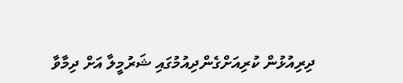ދިރިއުޅުން ކުރިއަށްގެންދިއުމުގައި ޝަރުމީލާ އަށް ދިމާވާ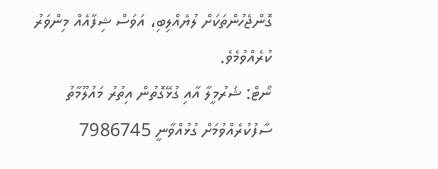ގޮންޖެހުންތަކަށް ލުޔެއްލިބި، އަވަސް ޝިފާއެއް މިންވަރު ކުރެއްވުމެވެ.
ނޯޓް: ޝަރުމީލާ އާއި ގުޅޭގޮތުން އިތުރު މައުލޫމާތު ސާފުކުރެއްވުމަށް ގުޅުއްވާނީ 7986745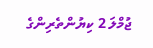ޖުމްލަ 2 ކިޔުންތެރިންގެ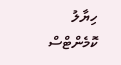ހިޔާލު
ކޮމެންޓްސް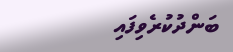ބަންދުކުރެވިފައި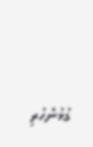ގުޅުންހުރި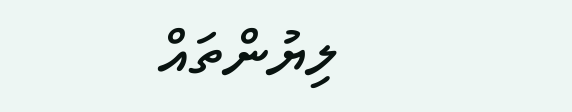ލިޔުންތައް